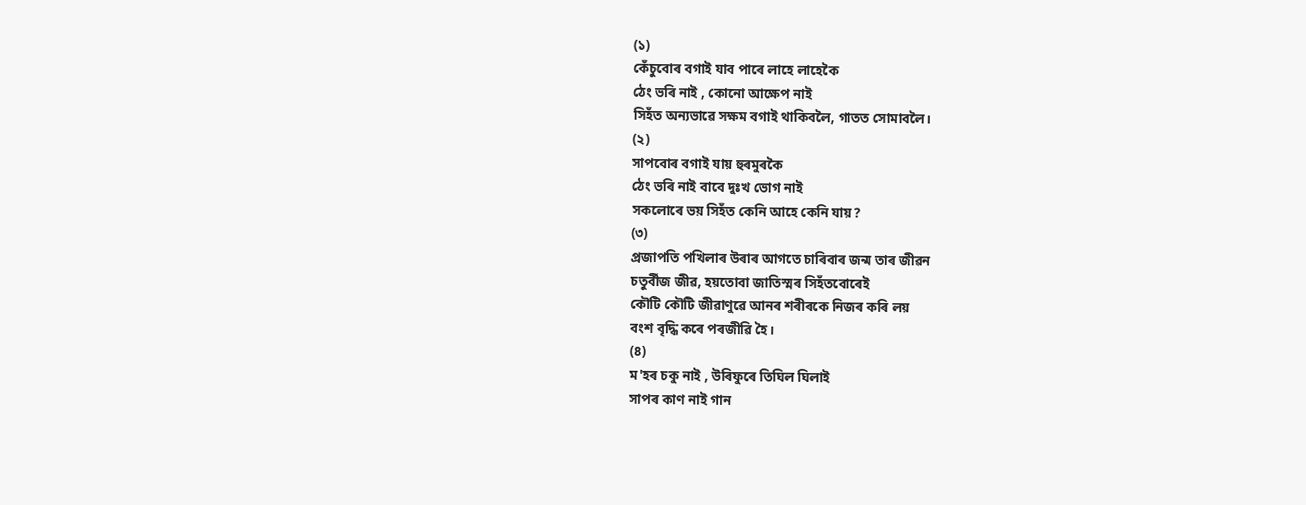(১)
কেঁচুবোৰ বগাই যাব পাৰে লাহে লাহেকৈ
ঠেং ভৰি নাই , কোনো আক্ষেপ নাই
সিহঁত অন্যভাৱে সক্ষম বগাই থাকিবলৈ, গাতত সোমাবলৈ।
(২)
সাপবোৰ বগাই যায় হুৰমুৰকৈ
ঠেং ভৰি নাই বাবে দুঃখ ভোগ নাই
সকলোৰে ভয় সিহঁত কেনি আহে কেনি যায়?
(৩)
প্ৰজাপতি পখিলাৰ উৰাৰ আগতে চাৰিবাৰ জন্ম তাৰ জীৱন
চতুৰ্বীজ জীৱ, হয়তোবা জাতিস্মৰ সিহঁতবোৰেই
কৌটি কৌটি জীৱাণুৱে আনৰ শৰীৰকে নিজৰ কৰি লয়
বংশ বৃদ্ধি কৰে পৰজীৱি হৈ।
(৪)
ম'হৰ চকু নাই , উৰিফুৰে তিঘিল ঘিলাই
সাপৰ কাণ নাই গান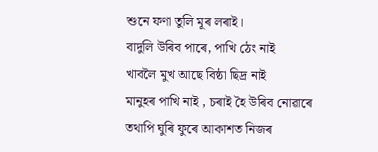শুনে ফণা তুলি মূৰ লৰাই।
বাদুলি উৰিব পাৰে, পাখি ঠেং নাই
খাবলৈ মুখ আছে বিষ্ঠা ছিদ্ৰ নাই
মানুহৰ পাখি নাই , চৰাই হৈ উৰিব নোৱাৰে
তথাপি ঘুৰি ফুৰে আকাশত নিজৰ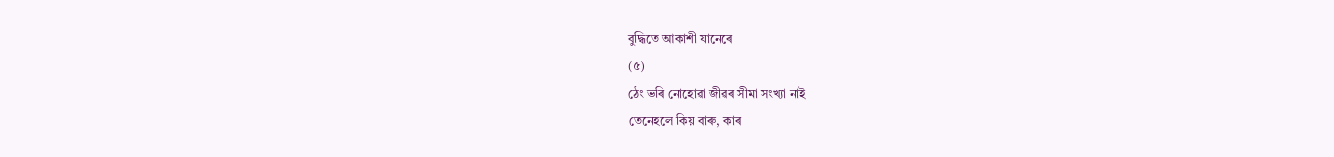বুদ্ধিতে আকাশী যানেৰে
(৫)
ঠেং ভৰি নোহোৱা জীৱৰ সীমা সংখ্যা নাই
তেনেহলে কিয় বাৰু, কাৰ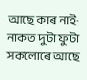আছে কাৰ নাই·
নাকত দুটা ফুটা সকলোৰে আছে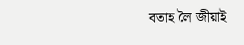বতাহ লৈ জীয়াই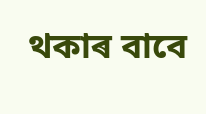থকাৰ বাবে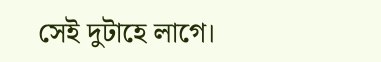সেই দুটাহে লাগে।